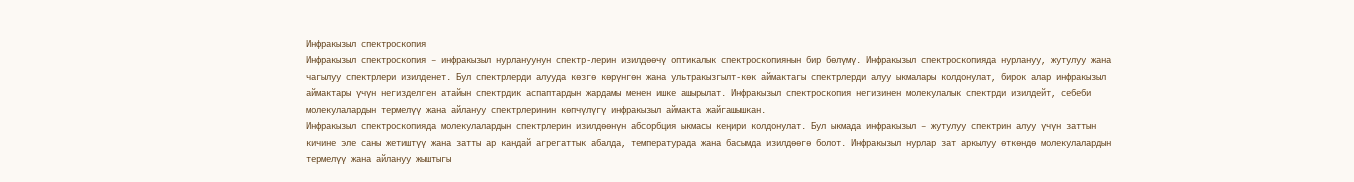Инфракызыл спектроскопия
Инфракызыл спектроскопия – инфракызыл нурлануунун спектр-лерин изилдөөчү оптикалык спектроскопиянын бир бөлүмү. Инфракызыл спектроскопияда нурлануу, жутулуу жана чагылуу спектрлери изилденет. Бул спектрлерди алууда көзгө көрүнгөн жана ультракызгылт-көк аймактагы спектрлерди алуу ыкмалары колдонулат, бирок алар инфракызыл аймактары үчүн негизделген атайын спектрдик аспаптардын жардамы менен ишке ашырылат. Инфракызыл спектроскопия негизинен молекулалык спектрди изилдейт, себеби молекулалардын термелүү жана айлануу спектрлеринин көпчүлүгү инфракызыл аймакта жайгашышкан.
Инфракызыл спектроскопияда молекулалардын спектрлерин изилдөөнүн абсорбция ыкмасы кеңири колдонулат. Бул ыкмада инфракызыл – жутулуу спектрин алуу үчүн заттын кичине эле саны жетиштүү жана затты ар кандай агрегаттык абалда, температурада жана басымда изилдөөгө болот. Инфракызыл нурлар зат аркылуу өткөндө молекулалардын термелүү жана айлануу жыштыгы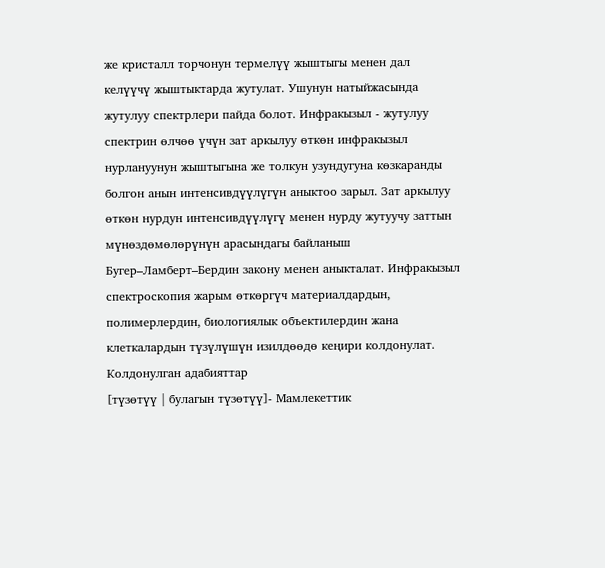же кристалл торчонун термелүү жыштыгы менен дал келүүчү жыштыктарда жутулат. Ушунун натыйжасында жутулуу спектрлери пайда болот. Инфракызыл - жутулуу спектрин өлчөө үчүн зат аркылуу өткөн инфракызыл нурлануунун жыштыгына же толкун узундугуна көзкаранды болгон анын интенсивдүүлүгүн аныктоо зарыл. Зат аркылуу өткөн нурдун интенсивдүүлүгү менен нурду жутуучу заттын мүнөздөмөлөрүнүн арасындагы байланыш Бугер–Ламберт–Бердин закону менен аныкталат. Инфракызыл спектроскопия жарым өткөргүч материалдардын, полимерлердин, биологиялык объектилердин жана клеткалардын түзүлүшүн изилдөөдө кеңири колдонулат.
Колдонулган адабияттар
[түзөтүү | булагын түзөтүү]- Мамлекеттик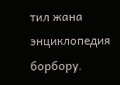тил жана энциклопедия борбору.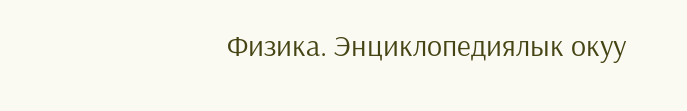Физика. Энциклопедиялык окуу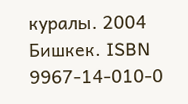куралы. 2004 Бишкек. ISBN 9967-14-010-0